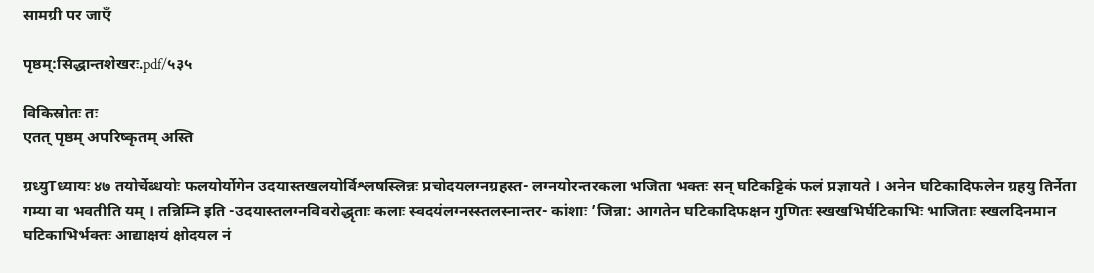सामग्री पर जाएँ

पृष्ठम्:सिद्धान्तशेखरः.pdf/५३५

विकिस्रोतः तः
एतत् पृष्ठम् अपरिष्कृतम् अस्ति

ग्रध्युTध्यायः ४७ तयोर्चेब्धयोः फलयोर्योगेन उदयास्तखलयोर्विश्लषस्लिन्नः प्रचोदयलग्नग्रहस्त- लग्नयोरन्तरकला भजिता भक्तः सन् घटिकट्टिकं फलं प्रज्ञायते । अनेन घटिकादिफलेन ग्रहयु तिर्नेता गम्या वा भवतीति यम् । तन्निम्नि इति -उदयास्तलग्नविवरोद्धृताः कलाः स्वदयंलग्नस्स्तलस्नान्तर- कांशाः ’जिन्ना: आगतेन घटिकादिफक्षन गुणितः स्खखभिर्घटिकाभिः भाजिताः स्खलदिनमान घटिकाभिर्भक्तः आद्याक्षयं क्षोदयल नं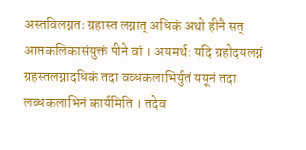अस्तविलग्नतः ग्रहास्त लग्नात् अधिकं अथो हीनै सत् आप्तकलिकासंयुक्तं पीने वां । अयमर्थ: यदि ग्रहोदयलग्नं ग्रहस्तलग्नादधिकं तदा वव्धकलाभिर्युतं ययूनं तदा लब्धकलाभिनं कार्यमिति । तदेव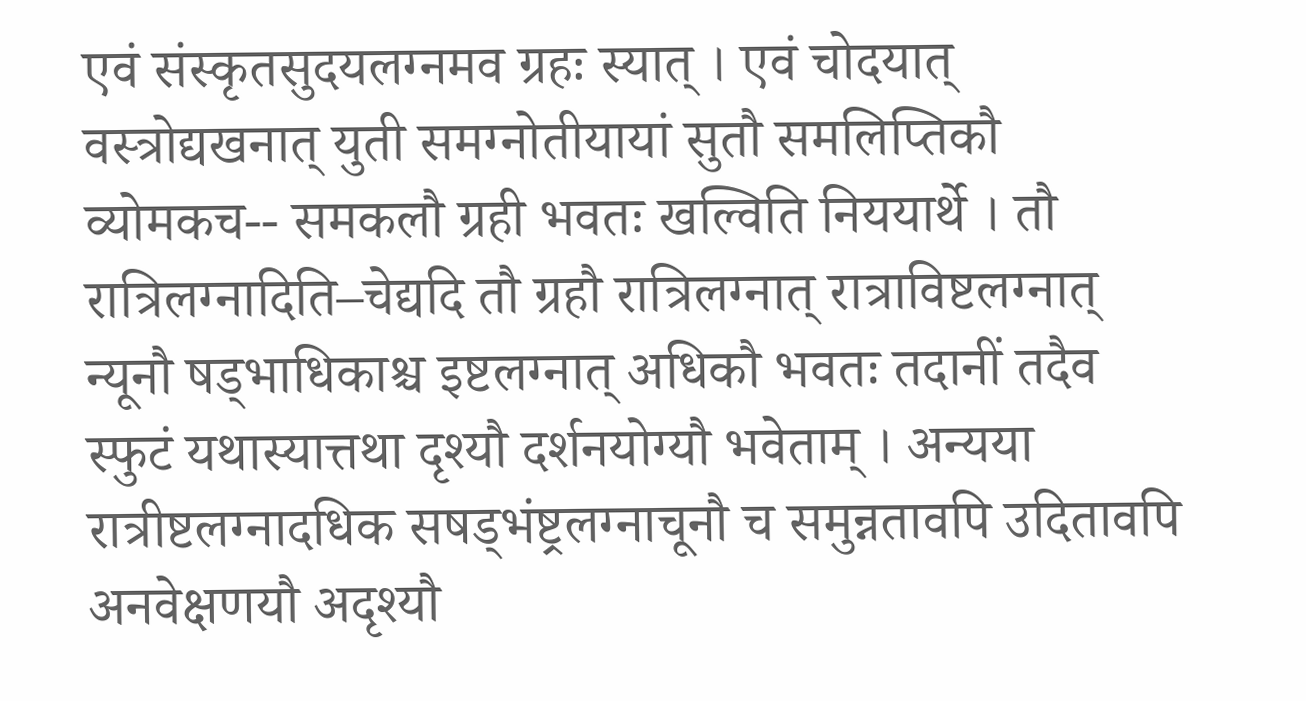एवं संस्कृतसुदयलग्नमव ग्रहः स्यात् । एवं चोदयात् वस्त्रोद्यखनात् युती समग्नोतीयायां सुतौ समलिप्तिकौ व्योमकच-- समकलौ ग्रही भवतः खल्विति निययार्थे । तौ रात्रिलग्नादिति–चेद्यदि तौ ग्रहौ रात्रिलग्नात् रात्राविष्टलग्नात् न्यूनौ षड्भाधिकाश्च इष्टलग्नात् अधिकौ भवतः तदानीं तदैव स्फुटं यथास्यात्तथा दृश्यौ दर्शनयोग्यौ भवेताम् । अन्यया रात्रीष्टलग्नादधिक सषड्भंष्ट्रलग्नाचूनौ च समुन्नतावपि उदितावपि अनवेक्षणयौ अदृश्यौ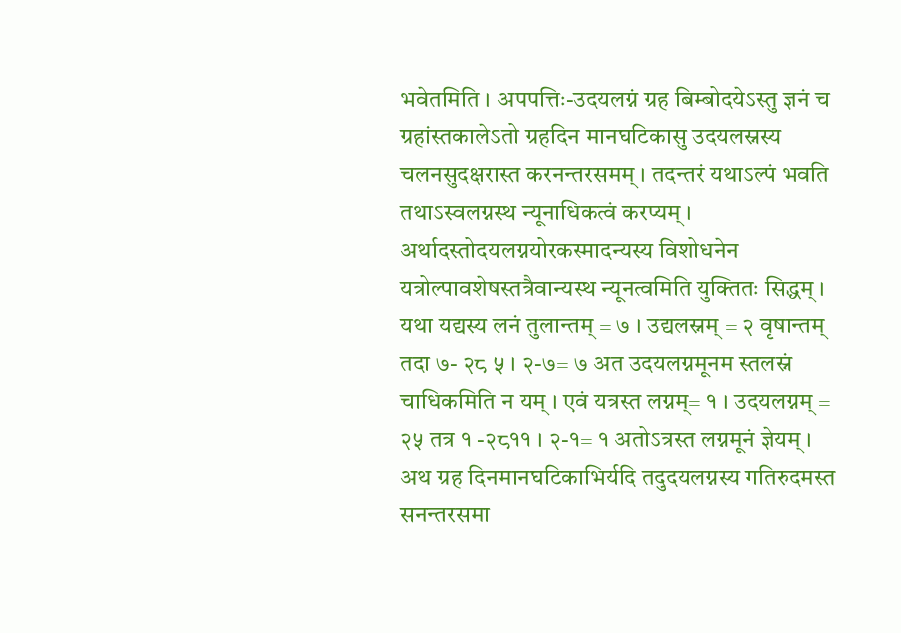भवेतमिति । अपपत्तिः-उदयलग्नं ग्रह बिम्बोदयेऽस्तु ज्ञनं च ग्रहांस्तकालेऽतो ग्रहदिन मानघटिकासु उदयलस्नस्य चलनसुदक्षरास्त करनन्तरसमम् । तदन्तरं यथाऽल्पं भवति तथाऽस्वलग्नस्थ न्यूनाधिकत्वं करप्यम् । अर्थादस्तोदयलग्नयोरकस्मादन्यस्य विशोधनेन यत्रोल्पावशेषस्तत्रैवान्यस्थ न्यूनत्वमिति युक्तितः सिद्धम् । यथा यद्यस्य लनं तुलान्तम् = ७ । उद्यलस्नम् = २ वृषान्तम् तदा ७- २८ ५ । २-७= ७ अत उदयलग्नमूनम स्तलस्नं चाधिकमिति न यम् । एवं यत्रस्त लग्नम्= १ । उदयलग्नम् = २५ तत्र १ -२८११ । २-१= १ अतोऽत्रस्त लग्नमूनं ज्ञेयम् । अथ ग्रह दिनमानघटिकाभिर्यदि तदुदयलग्नस्य गतिरुदमस्त सनन्तरसमा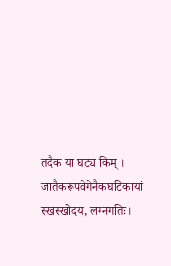तदैक या घट्य किम् । जातैकरूपवेगेनैकघटिकायां स्खस्खोदय, लग्नगतिः।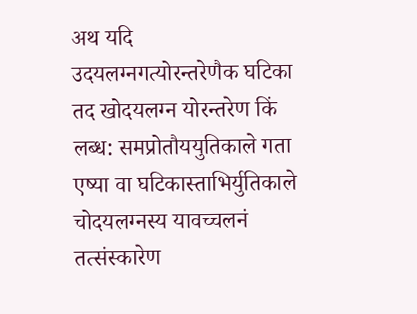अथ यदि उदयलग्नगत्योरन्तरेणैक घटिका तद खोदयलग्न योरन्तरेण किं लब्ध: समप्रोतौययुतिकाले गता एष्या वा घटिकास्ताभिर्युतिकाले चोदयलग्नस्य यावच्चलनं तत्संस्कारेण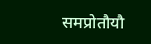समप्रोतौयौ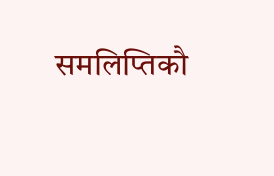समलिप्तिकौ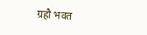ग्रहौ भवत